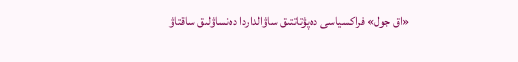«اق جول» فراكسياسى دەپۋتاتتىق ساۋالداردا دەنساۋلىق ساقتاۋ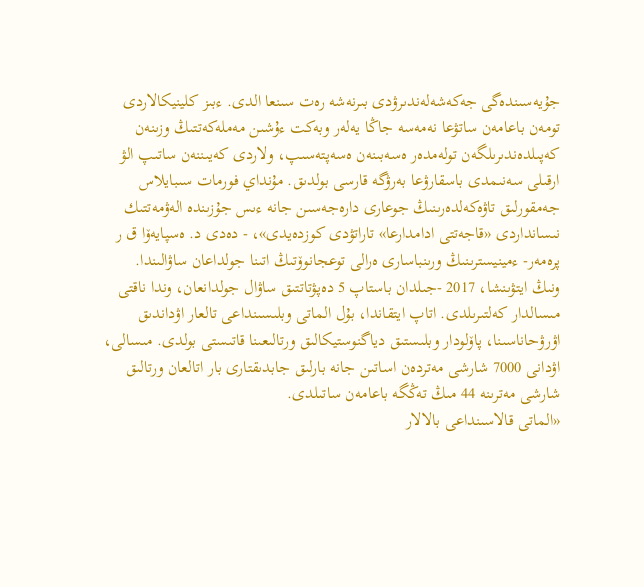جۇيەسىندەگى جەكەشەلەندىرۋدى بىرنەشە رەت سىنعا الدى. ءبىز كلينيكالاردى تومەن باعامەن ساتۋعا نەمەسە جاڭا يەلەر وبەكت ءۇشىن مەملەكەتتىڭ وزىنەن كەپىلدەندىرىلگەن تولەمدەر ەسەبىنەن ەسەپتەسىپ، ولاردى كەيىننەن ساتىپ الۋ ارقىلى سەنىمدى باسقارۋعا بەرۋگە قارسى بولدىق. مۇنداي فورمات سىبايلاس جەمقورلىق تاۋەكەلدەرىنىڭ جوعارى دارەجەسىن جانە ءىس جۇزىندە الەۋمەتتىك نىسانداردى «قاجەتتى ادامدارعا» تاراتۋدى كوزدەيدى»، - دەدى د. ەسپايەۆا ق ر پرەمەر- ءمينيسترىنىڭ ورىنباسارى ەرالى توعجانوۆتىڭ اتىنا جولداعان ساۋالىندا.
ونىڭ ايتۋىنشا، 2017 -جىلدان باستاپ 5 دەپۋتاتتىق ساۋال جولدانعان، وندا ناقتى مىسالدار كەلتىرىلدى. اتاپ ايتقاندا، بۇل الماتى وبلىسىنداعى تالعار اۋداندىق اۋرۋحاناسىنا، پاۆلودار وبلىستىق دياگنوستيكالىق ورتالىعىنا قاتىستى بولدى. مىسالى، اۋدانى 7000 شارشى مەتردەن اساتىن جانە بارلىق جابدىقتارى بار اتالعان ورتالىق شارشى مەترىنە 44 مىڭ تەڭگە باعامەن ساتىلدى.
«الماتى قالاسىنداعى بالالار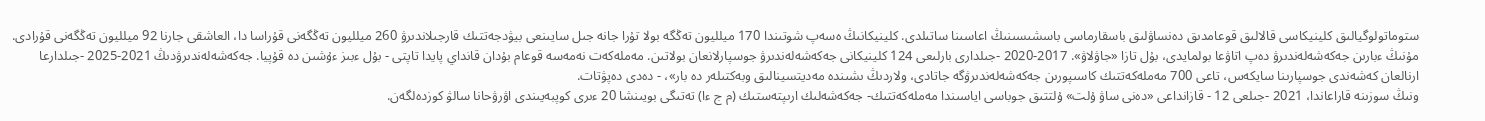ستوماتولوگيالىق كلينيكاسى قالالىق قوعامدىق دەنساۋلىق باسقارماسى باسشىسىنىڭ اعاسىنا ساتىلدى. كلينيكانىڭ ەسەپ شوتىندا 170 ميلليون تەڭگە بولا تۇرا جانە جىل سايىنعى بيۋدجەتتىك قارجىلاندىرۋ 260 ميلليون تەڭگەنى قۇراسا دا، العاشقى جارنا 92 ميلليون تەڭگەنى قۇرادى. مۇنىڭ ءبارىن جەكەشەلەندىرۋ دەپ اتاۋعا بولمايدى، بۇل تازا «جاۋلاۋ». 2017-2020 -جىلدارى بارلىعى 124 كلينيكانى جەكەشەلەندىرۋ جوسپارلانعان بولاتىن. مەملەكەت نەمەسە قوعام بۇدان قانداي پايدا تاپتى - بۇل ءبىز ءۇشىن دە قۇپيا. جەكەشەلەندىرۋدىڭ 2021-2025 -جىلدارعا ارنالعان كەشەندى جوسپارىنا سايكەس، تاعى 700 مەملەكەتتىك كاسىپورىن جەكەشەلەندىرۋگە جاتادى، ولاردىڭ ىشىندە مەديتسينالىق وبەكتىلەر دە بار»، - دەدى دەپۋتات.
ونىڭ سوزىنە قاراعاندا، 2021 -جىلعى 12 - قازانداعى «دەنى ساۋ ۇلت» ۇلتتىق جوباسى اياسىندا مەملەكەتتىك- جەكەشەلىك ارىپتەستىك (م ج ءا) تەتىگى بويىنشا 20 ءىرى كوپبەيىندى اۋرۋحانا سالۋ كوزدەلگەن.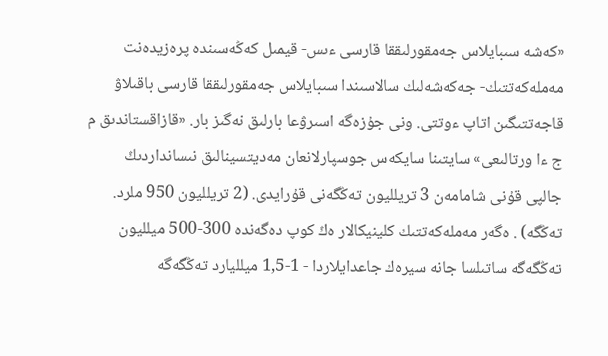«كەشە سىبايلاس جەمقورلىققا قارسى ءىس- قيمىل كەڭەسىندە پرەزيدەنت مەملەكەتتىك- جەكەشەلىك سالاسىندا سىبايلاس جەمقورلىققا قارسى باقىلاۋ قاجەتتىگىن اتاپ ءوتتى. ونى جۇزەگە اسىرۋعا بارلىق نەگىز بار. «قازاقستاندىق م ج ءا ورتالىعى» سايتىنا سايكەس جوسپارلانعان مەديتسينالىق نىسانداردىڭ جالپى قۇنى شامامەن 3 تريلليون تەڭگەنى قۇرايدى. (2 تريلليون 950 ملرد. تەڭگە) . ەگەر مەملەكەتتىك كلينيكالار ەڭ كوپ دەگەندە 300-500 ميلليون تەڭگەگە ساتىلسا جانە سيرەك جاعدايلاردا - 1-1,5 ميلليارد تەڭگەگە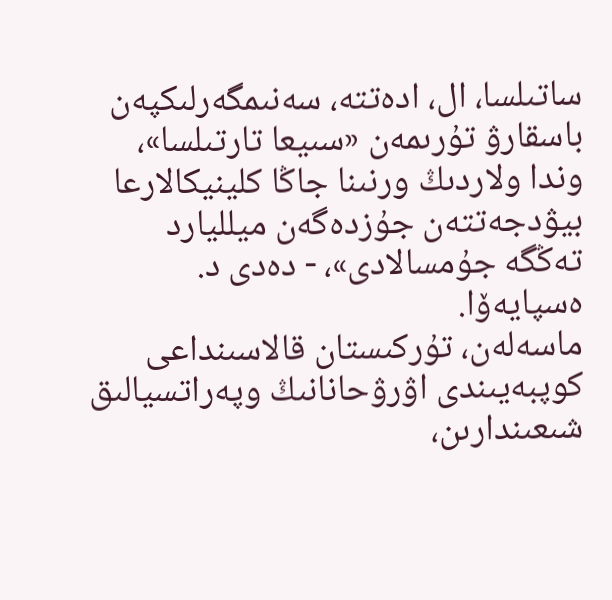ساتىلسا، ال، ادەتتە، سەنىمگەرلىكپەن باسقارۋ تۇرىمەن «سىيعا تارتىلسا»، وندا ولاردىڭ ورنىنا جاڭا كلينيكالارعا بيۋدجەتتەن جۇزدەگەن ميلليارد تەڭگە جۇمسالادى»، - دەدى د. ەسپايەۆا.
ماسەلەن، تۇركىستان قالاسىنداعى كوپبەيىندى اۋرۋحانانىڭ وپەراتسيالىق شىعىندارىن،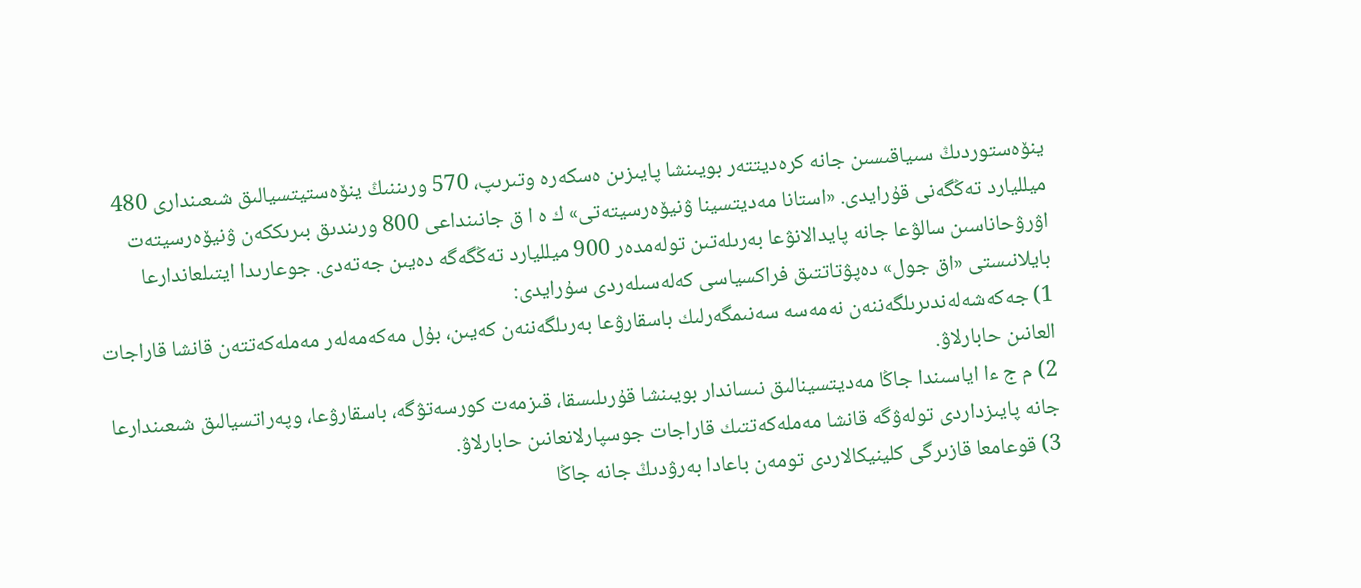ينۆەستوردىڭ سىياقىسىن جانە كرەديتتەر بويىنشا پايىزىن ەسكەرە وتىرىپ، 570 ورىننىڭ ينۆەستيتسيالىق شىعىندارى 480 ميلليارد تەڭگەنى قۇرايدى. «استانا مەديتسينا ۋنيۆەرسيتەتى» ك ە ا ق جانىنداعى 800 ورىندىق بىرىككەن ۋنيۆەرسيتەت اۋرۋحاناسىن سالۋعا جانە پايدالانۋعا بەرىلەتىن تولەمدەر 900 ميلليارد تەڭگەگە دەيىن جەتەدى. جوعارىدا ايتىلعاندارعا بايلانىستى «اق جول» دەپۋتاتتىق فراكسياسى كەلەسىلەردى سۇرايدى:
1) جەكەشەلەندىرىلگەننەن نەمەسە سەنىمگەرلىك باسقارۋعا بەرىلگەننەن كەيىن، بۇل مەكەمەلەر مەملەكەتتەن قانشا قاراجات العانىن حابارلاۋ.
2) م ج ءا اياسىندا جاڭا مەديتسينالىق نىساندار بويىنشا قۇرىلىسقا، قىزمەت كورسەتۋگە، باسقارۋعا، وپەراتسيالىق شىعىندارعا جانە پايىزداردى تولەۋگە قانشا مەملەكەتتىك قاراجات جوسپارلانعانىن حابارلاۋ.
3) قوعامعا قازىرگى كلينيكالاردى تومەن باعادا بەرۋدىڭ جانە جاڭا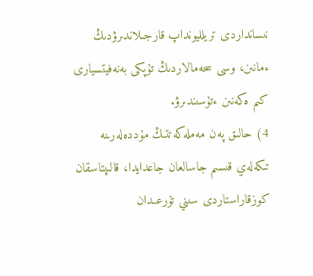نىسانداردى تريلليونداپ قارجىلاندىرۋدىڭ ءمانىن، وسى سحەمالاردىڭ تۇپكى بەنەفيتسيارى كىم ەكەنىن ءتۇسىندىرۋ.
4) حالىق پەن مەملەكەتتىڭ مۇددەلەرىنە تىكەلەي قىسىم جاسالعان جاعدايدا، قالىپتاسقان كوزقاراستاردى سىني تۇرعىدان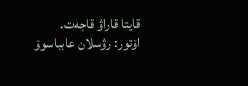قايتا قاراۋ قاجەت.
اۆتور: رۋسلان عابباسوۆ